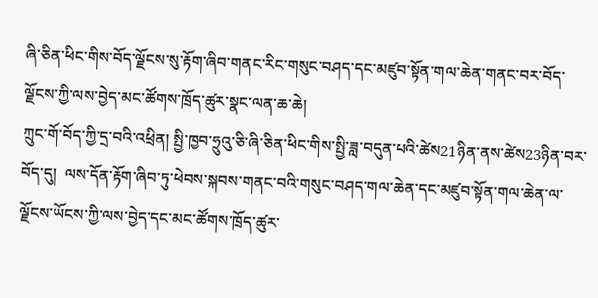ཞི་ཅིན་ཕིང་གིས་བོད་ལྗོངས་སུ་རྟོག་ཞིབ་གནང་རིང་གསུང་བཤད་དང་མཛུབ་སྟོན་གལ་ཆེན་གནང་བར་བོད་ལྗོངས་ཀྱི་ལས་བྱེད་མང་ཚོགས་ཁྲོད་ཚུར་སྣང་ལན་ཆ་ཆེ།
ཀྲུང་གོ་བོད་ཀྱི་དྲ་བའི་འཕྲིན། སྤྱི་ཁྱབ་ཧྲུའུ་ཅི་ཞི་ཅིན་ཕིང་གིས་སྤྱི་ཟླ་བདུན་པའི་ཚེས21ཉིན་ནས་ཚེས23ཉིན་བར་བོད་དུ།  ལས་དོན་རྟོག་ཞིབ་ཏུ་ཕེབས་སྐབས་གནང་བའི་གསུང་བཤད་གལ་ཆེན་དང་མཛུབ་སྟོན་གལ་ཆེན་ལ་ལྗོངས་ཡོངས་ཀྱི་ལས་བྱེད་དང་མང་ཚོགས་ཁྲོད་ཚུར་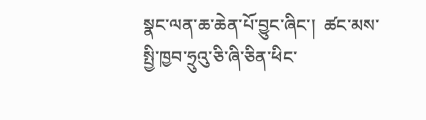སྣང་ལན་ཆ་ཆེན་པོ་བྱུང་ཞིང་།  ཚང་མས་སྤྱི་ཁྱབ་ཧྲུའུ་ཅི་ཞི་ཅིན་ཕིང་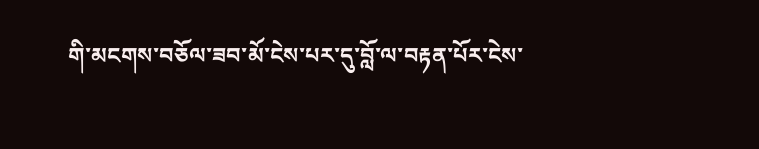གི་མངགས་བཅོལ་ཟབ་མོ་ངེས་པར་དུ་བློ་ལ་བརྟན་པོར་ངེས་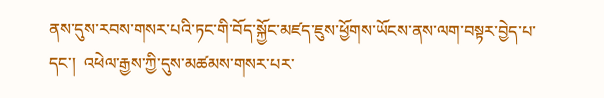ནས་དུས་རབས་གསར་པའི་ཏང་གི་བོད་སྐྱོང་མཛད་ཇུས་ཕྱོགས་ཡོངས་ནས་ལག་བསྟར་བྱེད་པ་དང་།  འཕེལ་རྒྱས་ཀྱི་དུས་མཚམས་གསར་པར་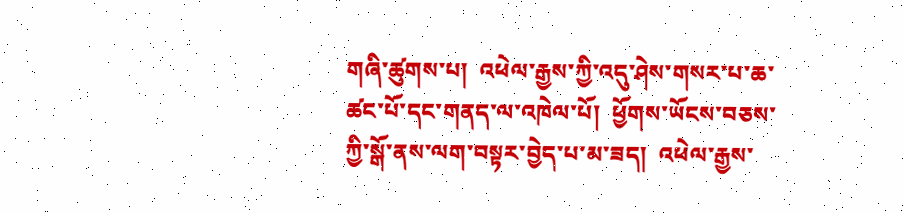གཞི་ཚུགས་པ།  འཕེལ་རྒྱས་ཀྱི་འདུ་ཤེས་གསར་པ་ཆ་ཚང་པོ་དང་གནད་ལ་འཁེལ་པོ།  ཕྱོགས་ཡོངས་བཅས་ཀྱི་སྒོ་ནས་ལག་བསྟར་བྱེད་པ་མ་ཟད།  འཕེལ་རྒྱས་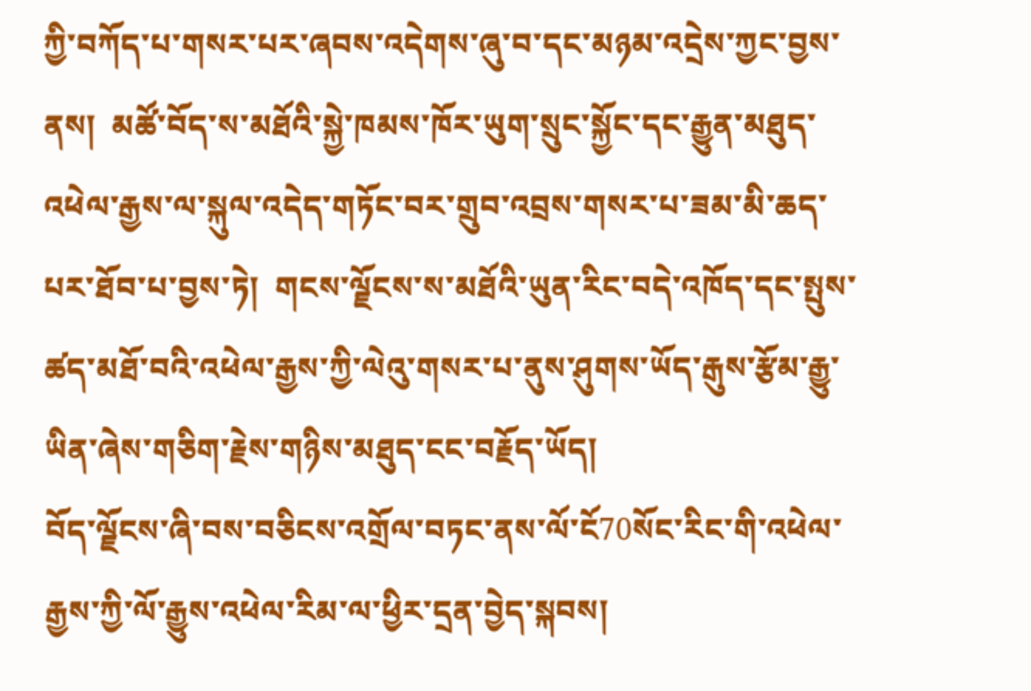ཀྱི་བཀོད་པ་གསར་པར་ཞབས་འདེགས་ཞུ་བ་དང་མཉམ་འདྲེས་ཀྱང་བྱས་ནས།  མཚོ་བོད་ས་མཐོའི་སྐྱེ་ཁམས་ཁོར་ཡུག་སྲུང་སྐྱོང་དང་རྒྱུན་མཐུད་འཕེལ་རྒྱས་ལ་སྐུལ་འདེད་གཏོང་བར་གྲུབ་འབྲས་གསར་པ་ཟམ་མི་ཆད་པར་ཐོབ་པ་བྱས་ཏེ།  གངས་ལྗོངས་ས་མཐོའི་ཡུན་རིང་བདེ་འཁོད་དང་སྤུས་ཚད་མཐོ་བའི་འཕེལ་རྒྱས་ཀྱི་ལེའུ་གསར་པ་ནུས་ཤུགས་ཡོད་རྒུས་རྩོམ་རྒྱུ་ཡིན་ཞེས་གཅིག་རྗེས་གཉིས་མཐུད་ངང་བརྗོད་ཡོད།
བོད་ལྗོངས་ཞི་བས་བཅིངས་འགྲོལ་བཏང་ནས་ལོ་ངོ70སོང་རིང་གི་འཕེལ་རྒྱས་ཀྱི་ལོ་རྒྱུས་འཕེལ་རིམ་ལ་ཕྱིར་དྲན་བྱེད་སྐབས།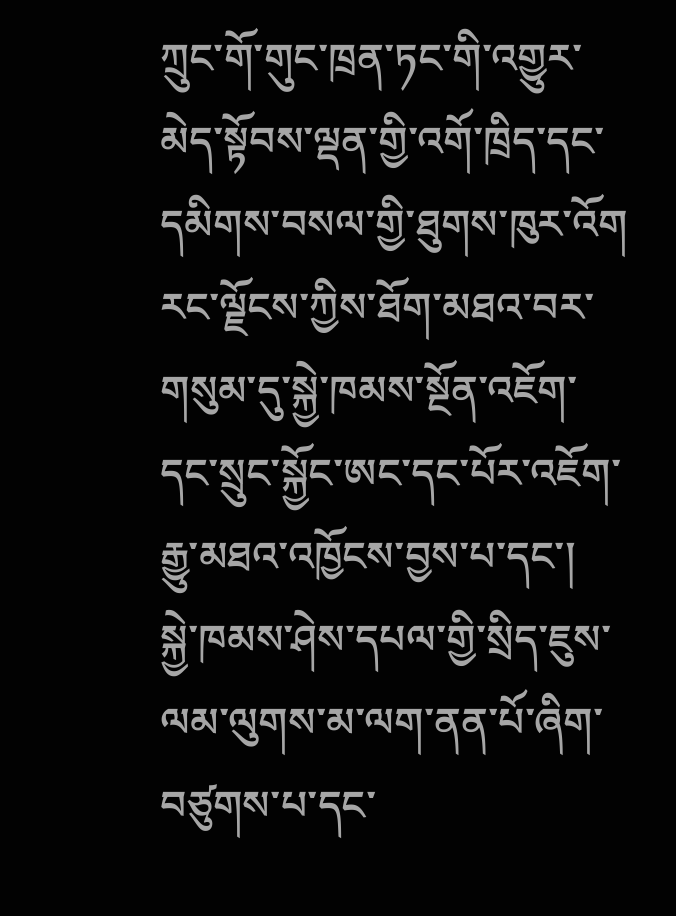ཀྲུང་གོ་གུང་ཁྲན་ཏང་གི་འགྱུར་མེད་སྟོབས་ལྡན་གྱི་འགོ་ཁྲིད་དང་དམིགས་བསལ་གྱི་ཐུགས་ཁུར་འོག  རང་ལྗོངས་ཀྱིས་ཐོག་མཐའ་བར་གསུམ་དུ་སྐྱེ་ཁམས་སྔོན་འཇོག་དང་སྲུང་སྐྱོང་ཨང་དང་པོར་འཇོག་རྒྱུ་མཐའ་འཁྱོངས་བྱས་པ་དང་།  སྐྱེ་ཁམས་ཤེས་དཔལ་གྱི་སྲིད་ཇུས་ལམ་ལུགས་མ་ལག་ནན་པོ་ཞིག་བཙུགས་པ་དང་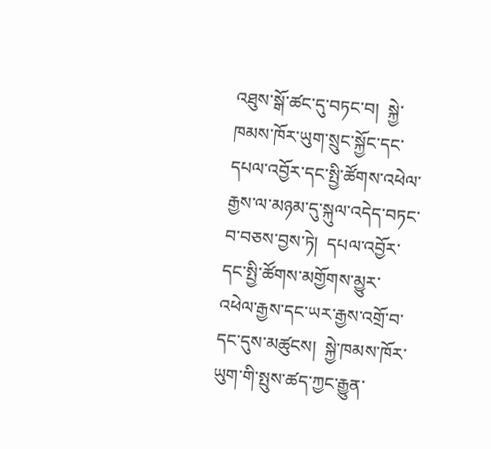འཐུས་སྒོ་ཚང་དུ་བཏང་བ།  སྐྱེ་ཁམས་ཁོར་ཡུག་སྲུང་སྐྱོང་དང་དཔལ་འབྱོར་དང་སྤྱི་ཚོགས་འཕེལ་རྒྱས་ལ་མཉམ་དུ་སྐུལ་འདེད་བཏང་བ་བཅས་བྱས་ཏེ།  དཔལ་འབྱོར་དང་སྤྱི་ཚོགས་མགྱོགས་མྱུར་འཕེལ་རྒྱས་དང་ཡར་རྒྱས་འགྲོ་བ་དང་དུས་མཚུངས།  སྐྱེ་ཁམས་ཁོར་ཡུག་གི་སྤུས་ཚད་ཀྱང་རྒྱུན་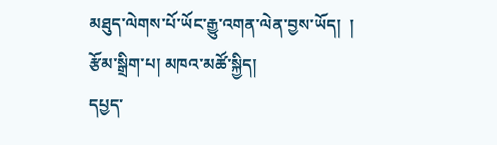མཐུད་ལེགས་པོ་ཡོང་རྒྱུ་འགན་ལེན་བྱས་ཡོད།  །
རྩོམ་སྒྲིག་པ། མཁའ་མཚོ་སྐྱིད།
དཔྱད་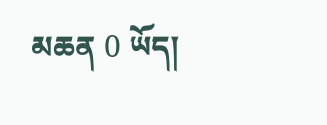མཆན 0 ཡོད།